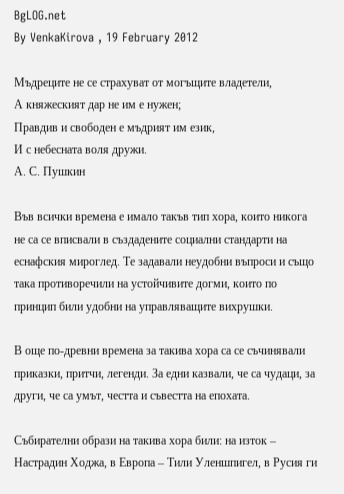BgLOG.net
By VenkaKirova , 19 February 2012

Мъдреците не се страхуват от могъщите владетели,
А княжеският дар не им е нужен;
Правдив и свободен е мъдрият им език,
И с небесната воля дружи.
А. С. Пушкин

Във всички времена е имало такъв тип хора, които никога не са се вписвали в създадените социални стандарти на еснафския мироглед. Те задавали неудобни въпроси и също така противоречили на устойчивите догми, които по принцип били удобни на управляващите вихрушки.

В още по-древни времена за такива хора са се съчинявали приказки, притчи, легенди. За едни казвали, че са чудаци, за други, че са умът, честта и съвестта на епохата.

Събирателни образи на такива хора били: на изток – Настрадин Ходжа, в Европа – Тили Уленшпигел, в Русия ги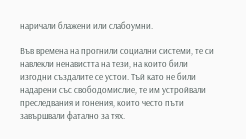наричали блажени или слабоумни.

Във времена на прогнили социални системи, те си навлекли ненавистта на тези, на които били изгодни създалите се устои. Тъй като не били надарени със свободомислие, те им устройвали преследвания и гонения, които често пъти завършвали фатално за тях.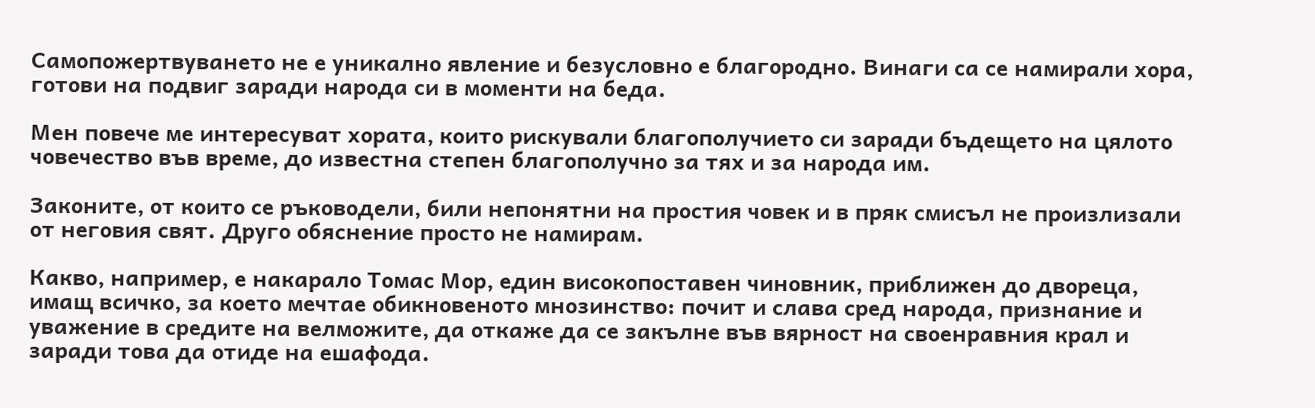Самопожертвуването не е уникално явление и безусловно е благородно. Винаги са се намирали хора, готови на подвиг заради народа си в моменти на беда.

Мен повече ме интересуват хората, които рискували благополучието си заради бъдещето на цялото човечество във време, до известна степен благополучно за тях и за народа им.

Законите, от които се ръководели, били непонятни на простия човек и в пряк смисъл не произлизали от неговия свят. Друго обяснение просто не намирам.

Какво, например, е накарало Томас Мор, един високопоставен чиновник, приближен до двореца, имащ всичко, за което мечтае обикновеното мнозинство: почит и слава сред народа, признание и уважение в средите на велможите, да откаже да се закълне във вярност на своенравния крал и заради това да отиде на ешафода.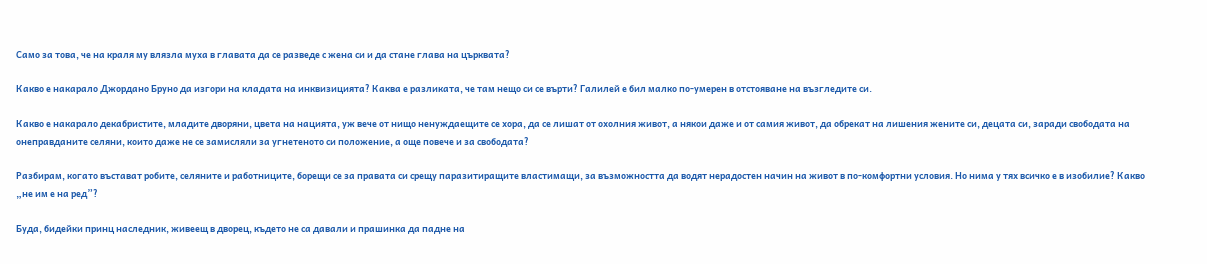Само за това, че на краля му влязла муха в главата да се разведе с жена си и да стане глава на църквата?

Какво е накарало Джордано Бруно да изгори на кладата на инквизицията? Каква е разликата, че там нещо си се върти? Галилей е бил малко по-умерен в отстояване на възгледите си.

Какво е накарало декабристите, младите дворяни, цвета на нацията, уж вече от нищо ненуждаещите се хора, да се лишат от охолния живот, а някои даже и от самия живот, да обрекат на лишения жените си, децата си, заради свободата на онеправданите селяни, които даже не се замисляли за угнетеното си положение, а още повече и за свободата?

Разбирам, когато въстават робите, селяните и работниците, борещи се за правата си срещу паразитиращите властимащи, за възможността да водят нерадостен начин на живот в по-комфортни условия. Но нима у тях всичко е в изобилие? Какво „не им е на ред”?

Буда, бидейки принц наследник, живеещ в дворец, където не са давали и прашинка да падне на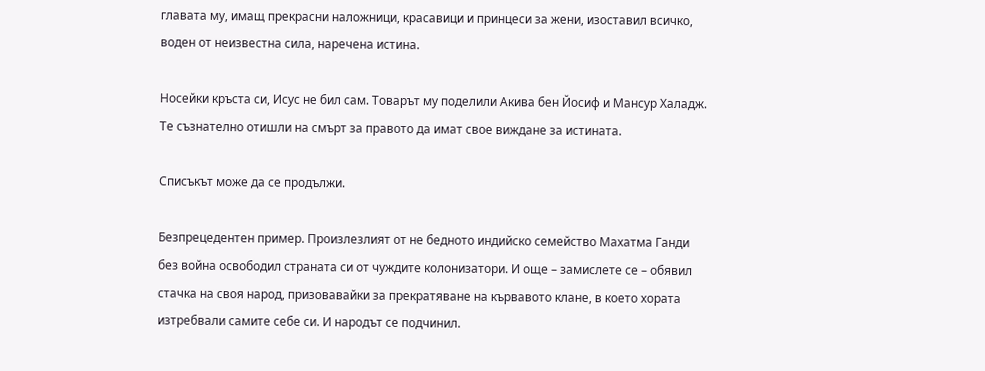главата му, имащ прекрасни наложници, красавици и принцеси за жени, изоставил всичко, воден от неизвестна сила, наречена истина.

Носейки кръста си, Исус не бил сам. Товарът му поделили Акива бен Йосиф и Мансур Халадж. Те съзнателно отишли на смърт за правото да имат свое виждане за истината.

Списъкът може да се продължи.

Безпрецедентен пример. Произлезлият от не бедното индийско семейство Махатма Ганди без война освободил страната си от чуждите колонизатори. И още – замислете се – обявил стачка на своя народ, призовавайки за прекратяване на кървавото клане, в което хората изтребвали самите себе си. И народът се подчинил.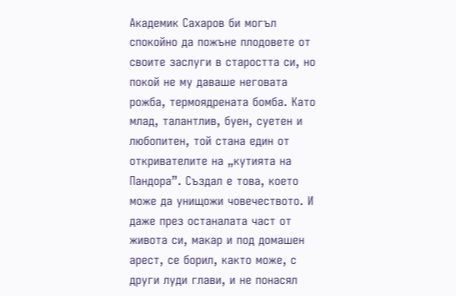Академик Сахаров би могъл спокойно да пожъне плодовете от своите заслуги в старостта си, но покой не му даваше неговата рожба, термоядрената бомба. Като млад, талантлив, буен, суетен и любопитен, той стана един от откривателите на „кутията на Пандора”. Създал е това, което може да унищожи човечеството. И даже през останалата част от живота си, макар и под домашен арест, се борил, както може, с други луди глави, и не понасял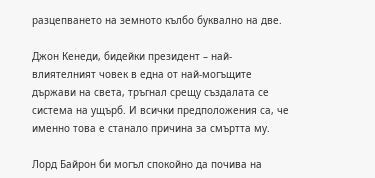разцепването на земното кълбо буквално на две.

Джон Кенеди, бидейки президент – най-влиятелният човек в една от най-могъщите държави на света, тръгнал срещу създалата се система на ущърб. И всички предположения са, че именно това е станало причина за смъртта му.

Лорд Байрон би могъл спокойно да почива на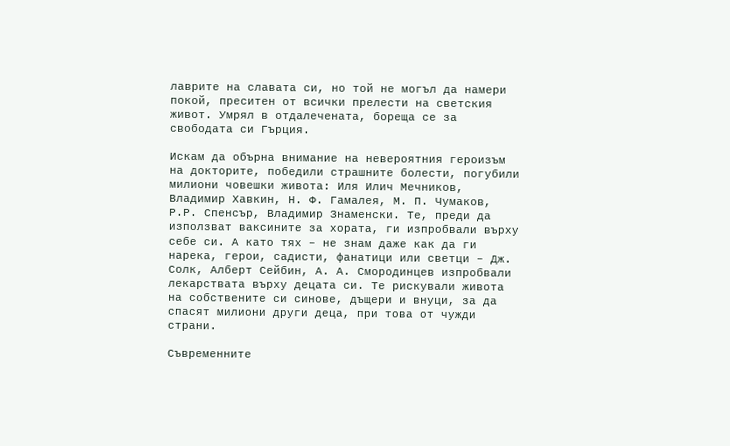лаврите на славата си, но той не могъл да намери покой, преситен от всички прелести на светския живот. Умрял в отдалечената, бореща се за свободата си Гърция.

Искам да обърна внимание на невероятния героизъм на докторите, победили страшните болести, погубили милиони човешки живота: Иля Илич Мечников, Владимир Хавкин, Н. Ф. Гамалея, М. П. Чумаков, Р.Р. Спенсър, Владимир Знаменски. Те, преди да използват ваксините за хората, ги изпробвали върху себе си. А като тях – не знам даже как да ги нарека, герои, садисти, фанатици или светци – Дж. Солк, Алберт Сейбин, А. А. Смородинцев изпробвали лекарствата върху децата си. Те рискували живота на собствените си синове, дъщери и внуци, за да спасят милиони други деца, при това от чужди страни.

Съвременните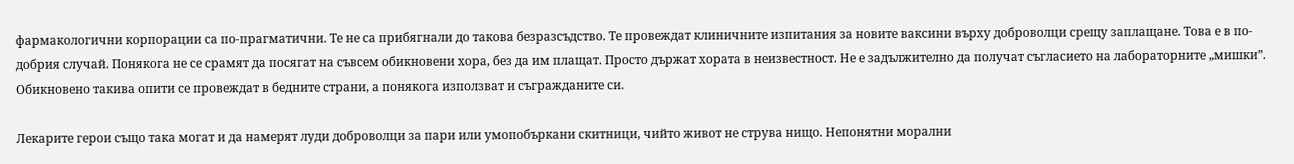фармакологични корпорации са по-прагматични. Те не са прибягнали до такова безразсъдство. Те провеждат клиничните изпитания за новите ваксини върху доброволци срещу заплащане. Това е в по-добрия случай. Понякога не се срамят да посягат на съвсем обикновени хора, без да им плащат. Просто държат хората в неизвестност. Не е задължително да получат съгласието на лабораторните „мишки”. Обикновено такива опити се провеждат в бедните страни, а понякога използват и съгражданите си.

Лекарите герои също така могат и да намерят луди доброволци за пари или умопобъркани скитници, чийто живот не струва нищо. Непонятни морални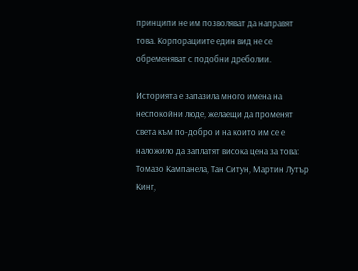принципи не им позволяват да направят това. Корпорациите един вид не се обременяват с подобни дреболии.

Историята е запазила много имена на неспокойни люде, желаещи да променят света към по-добро и на които им се е наложило да заплатят висока цена за това: Томазо Кампанела, Тан Ситун, Мартин Лутър Кинг,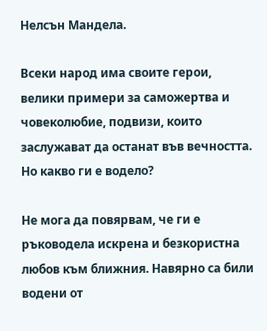Нелсън Мандела.

Всеки народ има своите герои, велики примери за саможертва и човеколюбие, подвизи, които заслужават да останат във вечността. Но какво ги е водело?

Не мога да повярвам, че ги е ръководела искрена и безкористна любов към ближния. Навярно са били водени от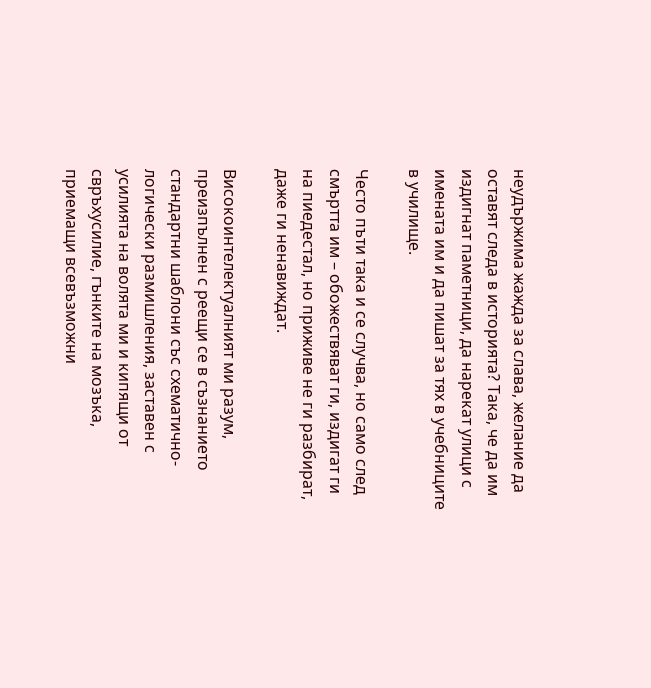неудържима жажда за слава, желание да оставят следа в историята? Така, че да им издигнат паметници, да нарекат улици с имената им и да пишат за тях в учебниците в училище.

Често пъти така и се случва, но само след смъртта им – обожествяват ги, издигат ги на пиедестал, но приживе не ги разбират, даже ги ненавиждат.

Високоинтелектуалният ми разум, преизпълнен с реещи се в съзнанието стандартни шаблони със схематично-логически размишления, заставен с усилията на волята ми и кипящи от свръхусилие, гънките на мозъка, приемащи всевъзможни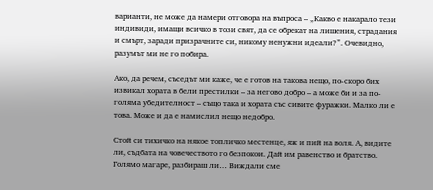варианти, не може да намери отговора на въпроса – „Какво е накарало тези индивиди, имащи всичко в този свят, да се обрекат на лишения, страдания и смърт, заради призрачните си, никому ненужни идеали?”. Очевидно, разумът ми не го побира.

Ако, да речем, съседът ми каже, че е готов на такова нещо, по-скоро бих извикал хората в бели престилки – за негово добро – а може би и за по-голяма убедителност – също така и хората със сивите фуражки. Малко ли е това. Може и да е намислил нещо недобро.

Стой си тихичко на някое топличко местенце, яж и пий на воля. А, видите ли, съдбата на човечеството го безпокои. Дай им равенство и братство. Голямо магаре, разбираш ли… Виждали сме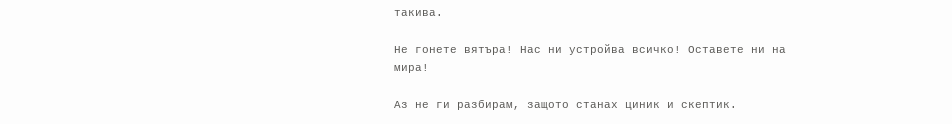такива.

Не гонете вятъра! Нас ни устройва всичко! Оставете ни на мира!

Аз не ги разбирам, защото станах циник и скептик.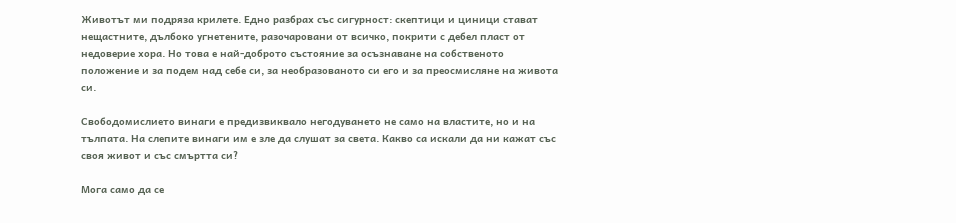Животът ми подряза крилете. Едно разбрах със сигурност: скептици и циници стават нещастните, дълбоко угнетените, разочаровани от всичко, покрити с дебел пласт от недоверие хора. Но това е най-доброто състояние за осъзнаване на собственото положение и за подем над себе си, за необразованото си его и за преосмисляне на живота си.

Свободомислието винаги е предизвиквало негодуването не само на властите, но и на тълпата. На слепите винаги им е зле да слушат за света. Какво са искали да ни кажат със своя живот и със смъртта си?

Мога само да се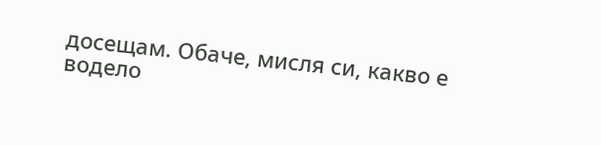досещам. Обаче, мисля си, какво е водело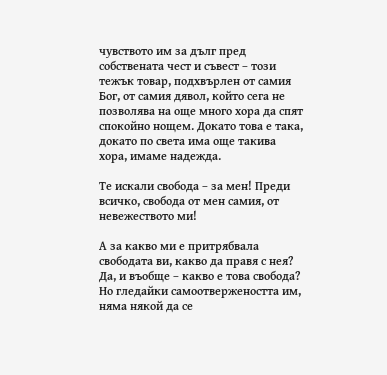чувството им за дълг пред собствената чест и съвест – този тежък товар, подхвърлен от самия Бог, от самия дявол, който сега не позволява на още много хора да спят спокойно нощем. Докато това е така, докато по света има още такива хора, имаме надежда.

Те искали свобода – за мен! Преди всичко, свобода от мен самия, от невежеството ми!

А за какво ми е притрябвала свободата ви, какво да правя с нея? Да, и въобще – какво е това свобода? Но гледайки самоотвержеността им, няма някой да се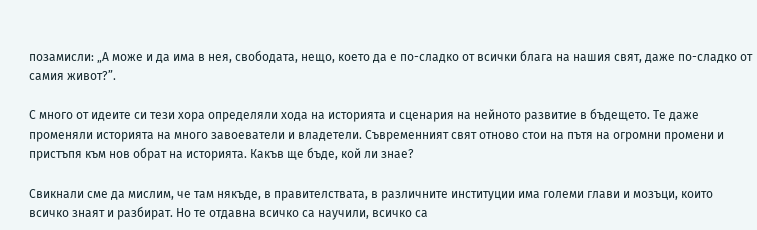позамисли: „А може и да има в нея, свободата, нещо, което да е по-сладко от всички блага на нашия свят, даже по-сладко от самия живот?”.

С много от идеите си тези хора определяли хода на историята и сценария на нейното развитие в бъдещето. Те даже променяли историята на много завоеватели и владетели. Съвременният свят отново стои на пътя на огромни промени и пристъпя към нов обрат на историята. Какъв ще бъде, кой ли знае?

Свикнали сме да мислим, че там някъде, в правителствата, в различните институции има големи глави и мозъци, които всичко знаят и разбират. Но те отдавна всичко са научили, всичко са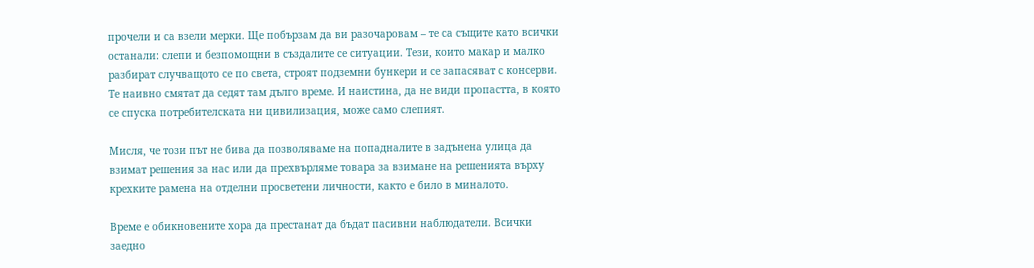прочели и са взели мерки. Ще побързам да ви разочаровам – те са същите като всички останали: слепи и безпомощни в създалите се ситуации. Тези, които макар и малко разбират случващото се по света, строят подземни бункери и се запасяват с консерви. Те наивно смятат да седят там дълго време. И наистина, да не види пропастта, в която се спуска потребителската ни цивилизация, може само слепият.

Мисля, че този път не бива да позволяваме на попадналите в задънена улица да взимат решения за нас или да прехвърляме товара за взимане на решенията върху крехките рамена на отделни просветени личности, както е било в миналото.

Време е обикновените хора да престанат да бъдат пасивни наблюдатели. Всички заедно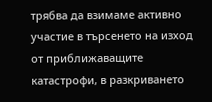трябва да взимаме активно участие в търсенето на изход от приближаващите катастрофи, в разкриването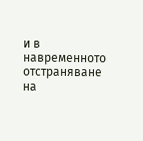и в навременното отстраняване на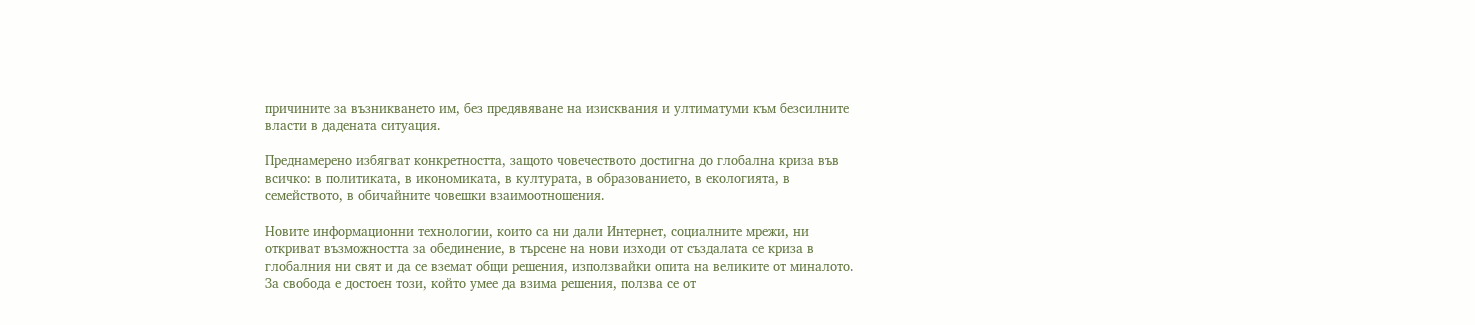причините за възникването им, без предявяване на изисквания и ултиматуми към безсилните власти в дадената ситуация.

Преднамерено избягват конкретността, защото човечеството достигна до глобална криза във всичко: в политиката, в икономиката, в културата, в образованието, в екологията, в семейството, в обичайните човешки взаимоотношения.

Новите информационни технологии, които са ни дали Интернет, социалните мрежи, ни откриват възможността за обединение, в търсене на нови изходи от създалата се криза в глобалния ни свят и да се вземат общи решения, използвайки опита на великите от миналото. За свобода е достоен този, който умее да взима решения, ползва се от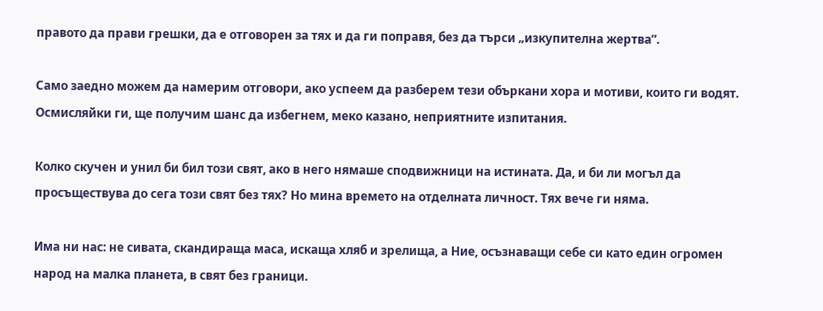правото да прави грешки, да е отговорен за тях и да ги поправя, без да търси „изкупителна жертва”.

Само заедно можем да намерим отговори, ако успеем да разберем тези объркани хора и мотиви, които ги водят. Осмисляйки ги, ще получим шанс да избегнем, меко казано, неприятните изпитания.

Колко скучен и унил би бил този свят, ако в него нямаше сподвижници на истината. Да, и би ли могъл да просъществува до сега този свят без тях? Но мина времето на отделната личност. Тях вече ги няма.

Има ни нас: не сивата, скандираща маса, искаща хляб и зрелища, а Ние, осъзнаващи себе си като един огромен народ на малка планета, в свят без граници.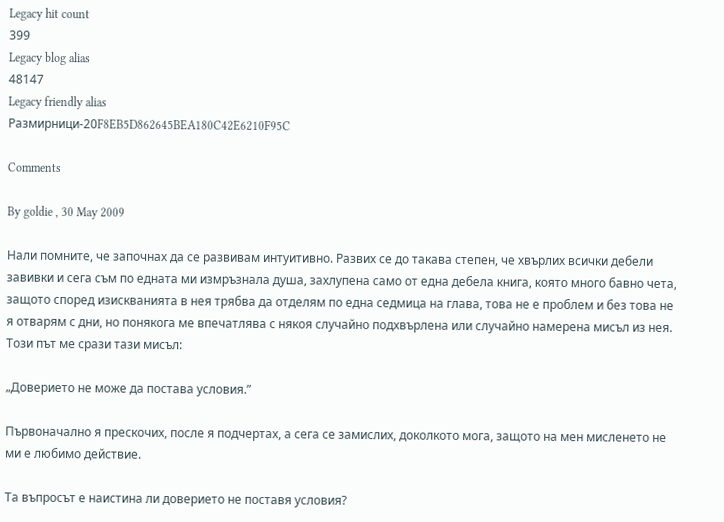Legacy hit count
399
Legacy blog alias
48147
Legacy friendly alias
Размирници-20F8EB5D862645BEA180C42E6210F95C

Comments

By goldie , 30 May 2009

Нали помните, че започнах да се развивам интуитивно. Развих се до такава степен, че хвърлих всички дебели завивки и сега съм по едната ми измръзнала душа, захлупена само от една дебела книга, която много бавно чета, защото според изискванията в нея трябва да отделям по една седмица на глава, това не е проблем и без това не я отварям с дни, но понякога ме впечатлява с някоя случайно подхвърленa или случайно намеренa мисъл из нея. Този път ме срази тази мисъл:

„Доверието не може да постава условия.”

Първоначално я прескочих, после я подчертах, а сега се замислих, доколкото мога, защото на мен мисленето не ми е любимо действие.

Та въпросът е наистина ли доверието не поставя условия?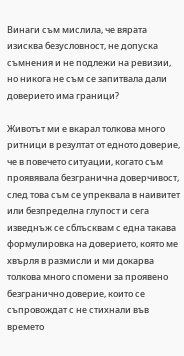Винаги съм мислила, че вярата изисква безусловност, не допуска съмнения и не подлежи на ревизии, но никога не съм се запитвала дали доверието има граници?

Животът ми е вкарал толкова много ритници в резултат от едното доверие, че в повечето ситуации, когато съм проявявала безгранична доверчивост, след това съм се упреквала в наивитет или безпределна глупост и сега изведнъж се сблъсквам с една такава формулировка на доверието, която ме хвърля в размисли и ми докарва толкова много спомени за проявено безгранично доверие, които се съпровождат с не стихнали във времето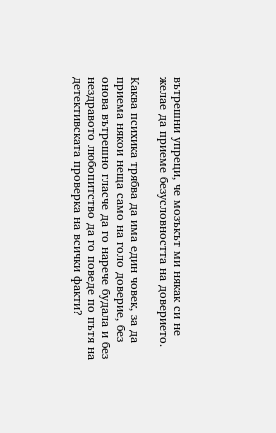вътрешни упреци, че мозъкът ми някак си не желае да приеме безусловността на доверието.

Каква психика трябва да има един човек, за да приема някои неща само на голо доверие, без онова вътрешно гласче да го нарече будала и без нездравото любопитство да го поведе по пътя на детективската проверка на всички факти?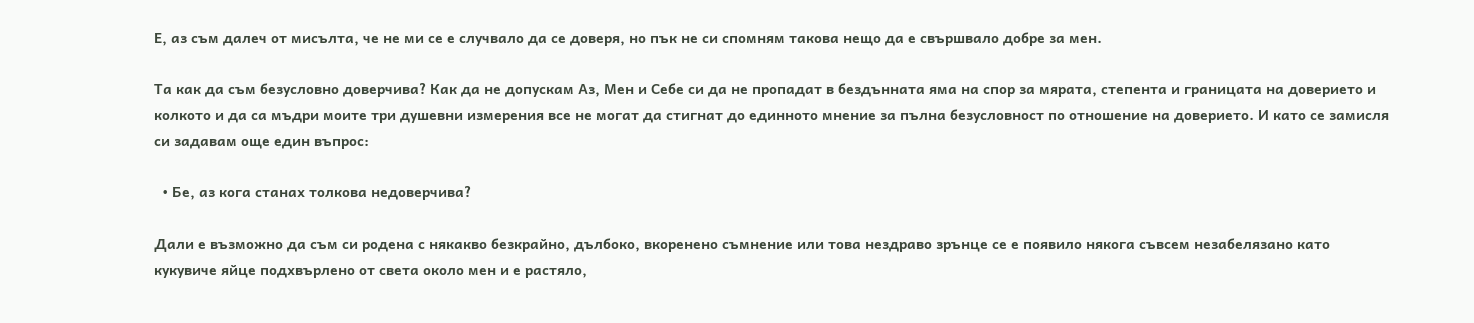Е, аз съм далеч от мисълта, че не ми се е случвало да се доверя, но пък не си спомням такова нещо да е свършвало добре за мен.

Та как да съм безусловно доверчива? Как да не допускам Аз, Мен и Себе си да не пропадат в бездънната яма на спор за мярата, степента и границата на доверието и колкото и да са мъдри моите три душевни измерения все не могат да стигнат до единното мнение за пълна безусловност по отношение на доверието. И като се замисля си задавам още един въпрос:

  • Бе, аз кога станах толкова недоверчива?

Дали е възможно да съм си родена с някакво безкрайно, дълбоко, вкоренено съмнение или това нездраво зрънце се е появило някога съвсем незабелязано като кукувиче яйце подхвърлено от света около мен и е растяло,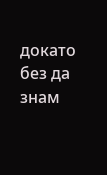докато без да знам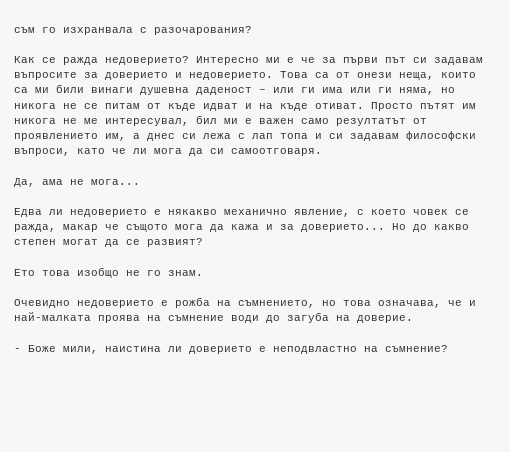съм го изхранвала с разочарования?

Как се ражда недоверието? Интересно ми е че за първи път си задавам въпросите за доверието и недоверието. Това са от онези неща, които са ми били винаги душевна даденост – или ги има или ги няма, но никога не се питам от къде идват и на къде отиват. Просто пътят им никога не ме интересувал, бил ми е важен само резултатът от проявлението им, а днес си лежа с лап топа и си задавам философски въпроси, като че ли мога да си самоотговаря.

Да, ама не мога...

Едва ли недоверието е някакво механично явление, с което човек се ражда, макар че същото мога да кажа и за доверието... Но до какво степен могат да се развият?

Ето това изобщо не го знам.

Очевидно недоверието е рожба на съмнението, но това означава, че и най-малката проява на съмнение води до загуба на доверие.

- Боже мили, наистина ли доверието е неподвластно на съмнение?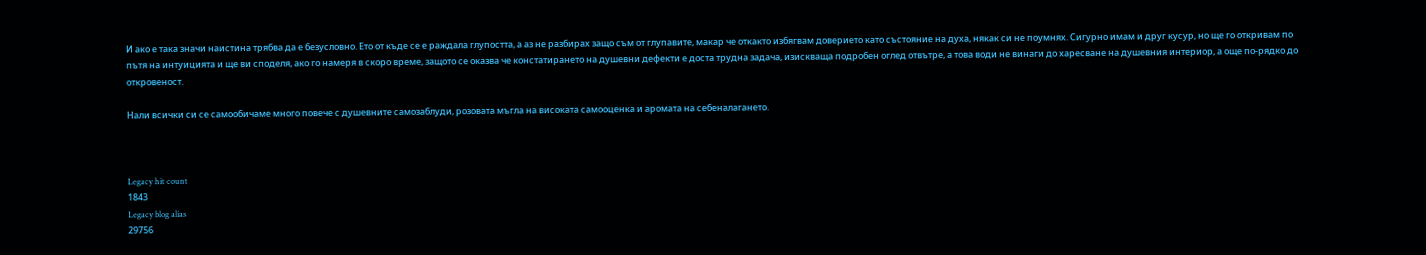И ако е така значи наистина трябва да е безусловно. Ето от къде се е раждала глупостта, а аз не разбирах защо съм от глупавите, макар че откакто избягвам доверието като състояние на духа, някак си не поумнях. Сигурно имам и друг кусур, но ще го откривам по пътя на интуицията и ще ви споделя, ако го намеря в скоро време, защото се оказва че констатирането на душевни дефекти е доста трудна задача, изискваща подробен оглед отвътре, а това води не винаги до харесване на душевния интериор, а още по-рядко до откровеност.

Нали всички си се самообичаме много повече с душевните самозаблуди, розовата мъгла на високата самооценка и аромата на себеналагането.



Legacy hit count
1843
Legacy blog alias
29756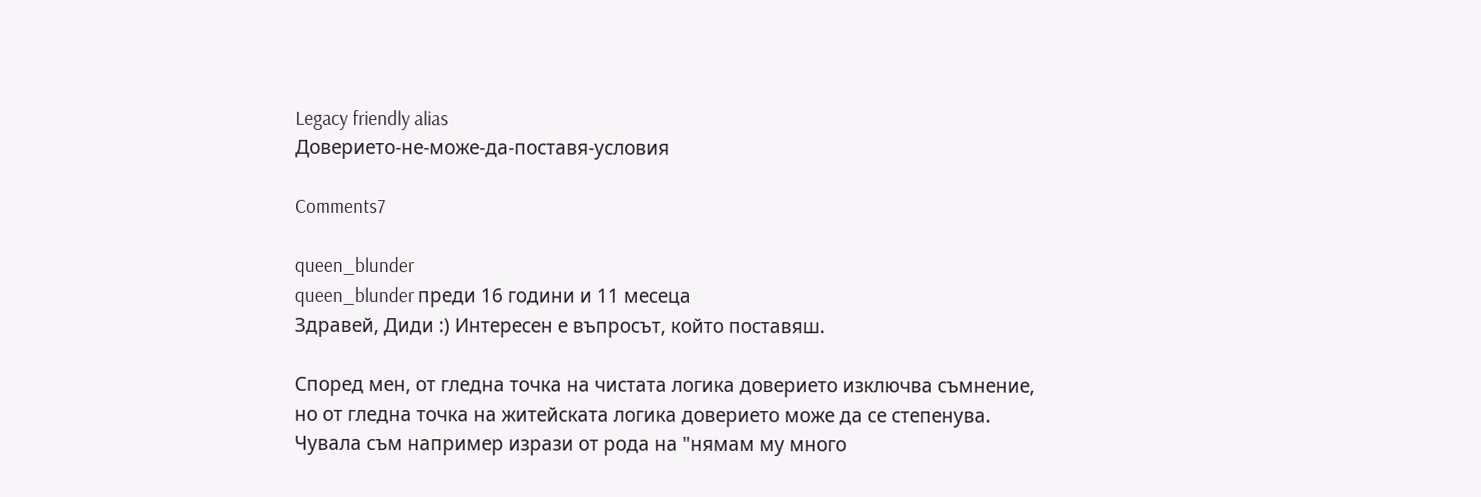Legacy friendly alias
Доверието-не-може-да-поставя-условия

Comments7

queen_blunder
queen_blunder преди 16 години и 11 месеца
Здравей, Диди :) Интересен е въпросът, който поставяш.

Според мен, от гледна точка на чистата логика доверието изключва съмнение, но от гледна точка на житейската логика доверието може да се степенува. Чувала съм например изрази от рода на "нямам му много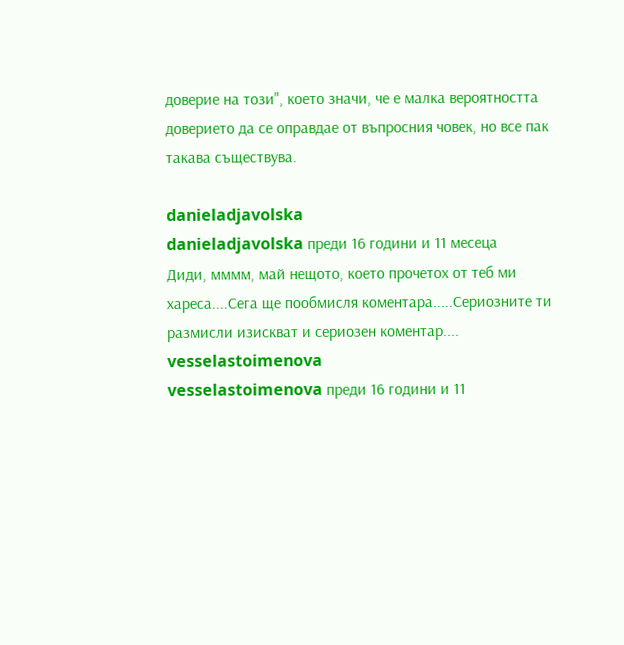доверие на този", което значи, че е малка вероятността доверието да се оправдае от въпросния човек, но все пак такава съществува.

danieladjavolska
danieladjavolska преди 16 години и 11 месеца
Диди, мммм, май нещото, което прочетох от теб ми хареса....Сега ще пообмисля коментара.....Сериозните ти размисли изискват и сериозен коментар....
vesselastoimenova
vesselastoimenova преди 16 години и 11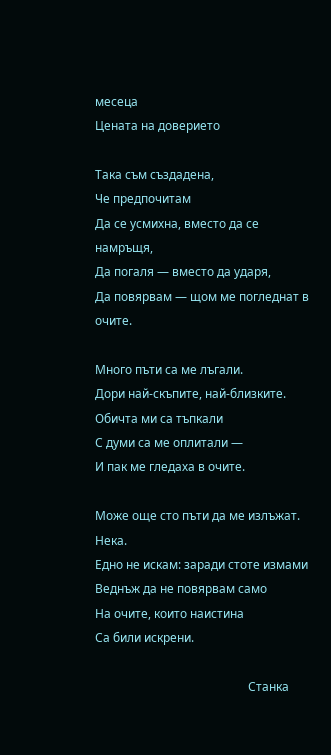месеца
Цената на доверието

Така съм създадена,
Че предпочитам
Да се усмихна, вместо да се намръщя,
Да погаля — вместо да ударя,
Да повярвам — щом ме погледнат в очите.

Много пъти са ме лъгали.
Дори най-скъпите, най-близките.
Обичта ми са тъпкали
С думи са ме оплитали —
И пак ме гледаха в очите.

Може още сто пъти да ме излъжат.
Нека.
Едно не искам: заради стоте измами
Веднъж да не повярвам само
На очите, които наистина
Са били искрени.

                                                   Станка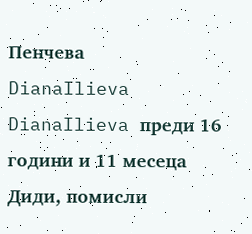Пенчева
DianaIlieva
DianaIlieva преди 16 години и 11 месеца
Диди, помисли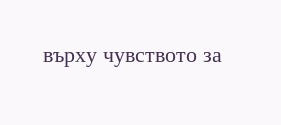върху чувството за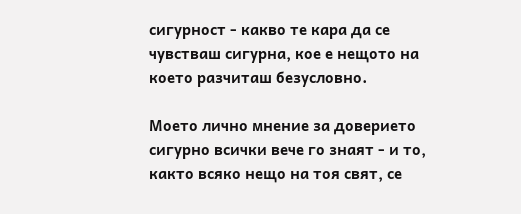сигурност - какво те кара да се чувстваш сигурна, кое е нещото на което разчиташ безусловно.

Моето лично мнение за доверието сигурно всички вече го знаят - и то, както всяко нещо на тоя свят, се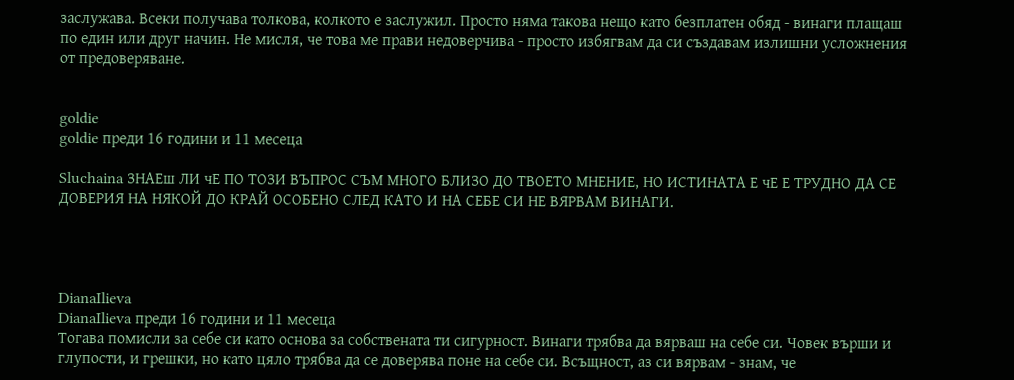заслужава. Всеки получава толкова, колкото е заслужил. Просто няма такова нещо като безплатен обяд - винаги плащаш по един или друг начин. Не мисля, че това ме прави недоверчива - просто избягвам да си създавам излишни усложнения от предоверяване.


goldie
goldie преди 16 години и 11 месеца

Sluchaina ЗНАЕш ЛИ чЕ ПО ТОЗИ ВЪПРОС СЪМ МНОГО БЛИЗО ДО ТВОЕТО МНЕНИЕ, НО ИСТИНАТА Е чЕ Е ТРУДНО ДА СЕ ДОВЕРИЯ НА НЯКОЙ ДО КРАЙ ОСОБЕНО СЛЕД КАТО И НА СЕБЕ СИ НЕ ВЯРВАМ ВИНАГИ.




DianaIlieva
DianaIlieva преди 16 години и 11 месеца
Тогава помисли за себе си като основа за собствената ти сигурност. Винаги трябва да вярваш на себе си. Човек върши и глупости, и грешки, но като цяло трябва да се доверява поне на себе си. Всъщност, аз си вярвам - знам, че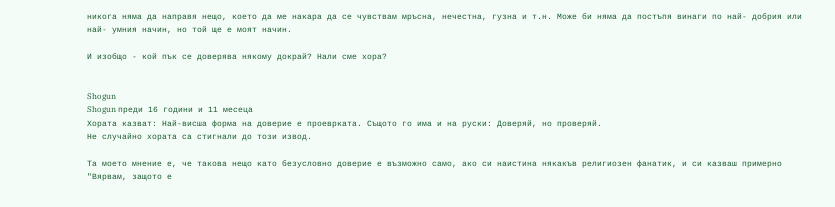никога няма да направя нещо, което да ме накара да се чувствам мръсна, нечестна, гузна и т.н. Може би няма да постъпя винаги по най- добрия или най- умния начин, но той ще е моят начин.

И изобщо - кой пък се доверява някому докрай? Нали сме хора?


Shogun
Shogun преди 16 години и 11 месеца
Хората казват: Най-висша форма на доверие е проеврката. Същото го има и на руски: Доверяй, но проверяй.
Не случайно хората са стигнали до този извод.

Та моето мнение е, че такова нещо като безусловно доверие е възможно само, ако си наистина някакъв религиозен фанатик, и си казваш примерно "Вярвам, защото е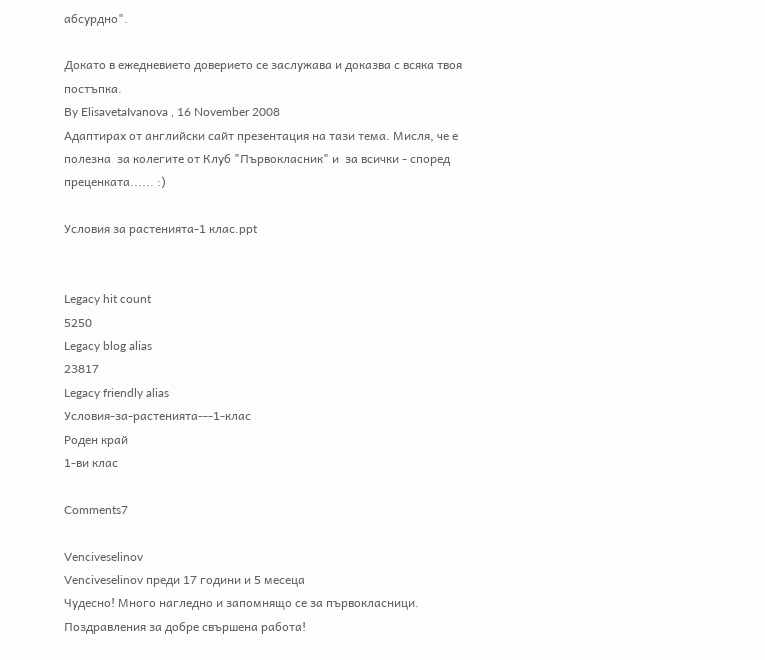абсурдно".

Докато в ежедневието доверието се заслужава и доказва с всяка твоя постъпка.
By ElisavetaIvanova , 16 November 2008
Адаптирах от английски сайт презентация на тази тема. Мисля, че е полезна  за колегите от Клуб "Първокласник" и  за всички - според преценката...... :)

Условия за растенията-1 клас.ppt


Legacy hit count
5250
Legacy blog alias
23817
Legacy friendly alias
Условия-за-растенията---1-клас
Роден край
1-ви клас

Comments7

Venciveselinov
Venciveselinov преди 17 години и 5 месеца
Чудесно! Много нагледно и запомнящо се за първокласници. Поздравления за добре свършена работа!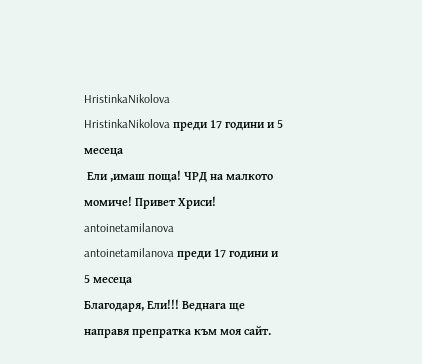HristinkaNikolova
HristinkaNikolova преди 17 години и 5 месеца
 Ели ,имаш поща! ЧРД на малкото момиче! Привет Хриси!
antoinetamilanova
antoinetamilanova преди 17 години и 5 месеца
Благодаря, Ели!!! Веднага ще направя препратка към моя сайт.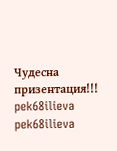Чудесна призентация!!!
pek68ilieva
pek68ilieva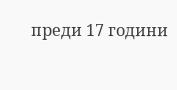преди 17 години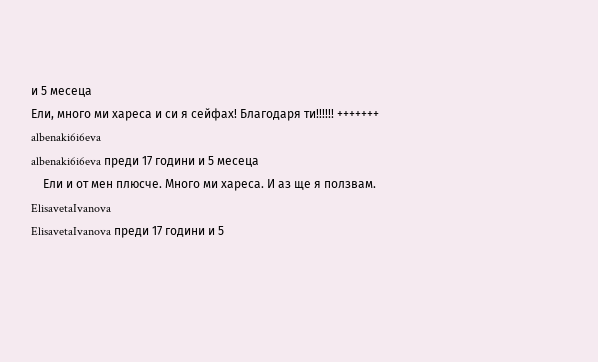и 5 месеца
Ели, много ми хареса и си я сейфах! Благодаря ти!!!!!! +++++++
albenaki6i6eva
albenaki6i6eva преди 17 години и 5 месеца
    Ели и от мен плюсче. Много ми хареса. И аз ще я ползвам.
ElisavetaIvanova
ElisavetaIvanova преди 17 години и 5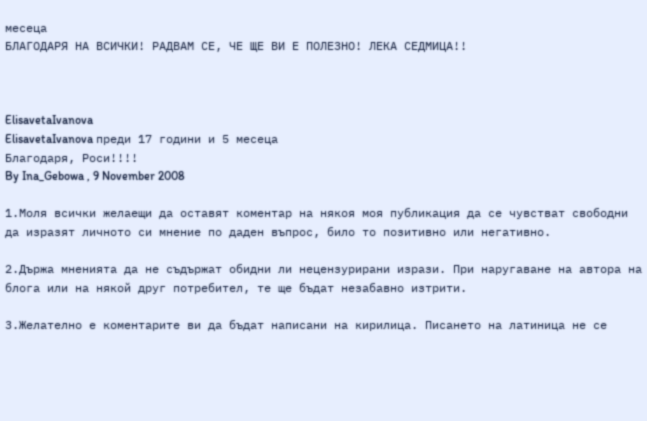месеца
БЛАГОДАРЯ НА ВСИЧКИ! РАДВАМ СЕ, ЧЕ ЩЕ ВИ Е ПОЛЕЗНО! ЛЕКА СЕДМИЦА!!



ElisavetaIvanova
ElisavetaIvanova преди 17 години и 5 месеца
Благодаря, Роси!!!!
By Ina_Gebowa , 9 November 2008

1.Моля всички желаещи да оставят коментар на някоя моя публикация да се чувстват свободни да изразят личното си мнение по даден въпрос, било то позитивно или негативно.

2.Държа мненията да не съдържат обидни ли нецензурирани изрази. При наругаване на автора на блога или на някой друг потребител, те ще бъдат незабавно изтрити.

3.Желателно е коментарите ви да бъдат написани на кирилица. Писането на латиница не се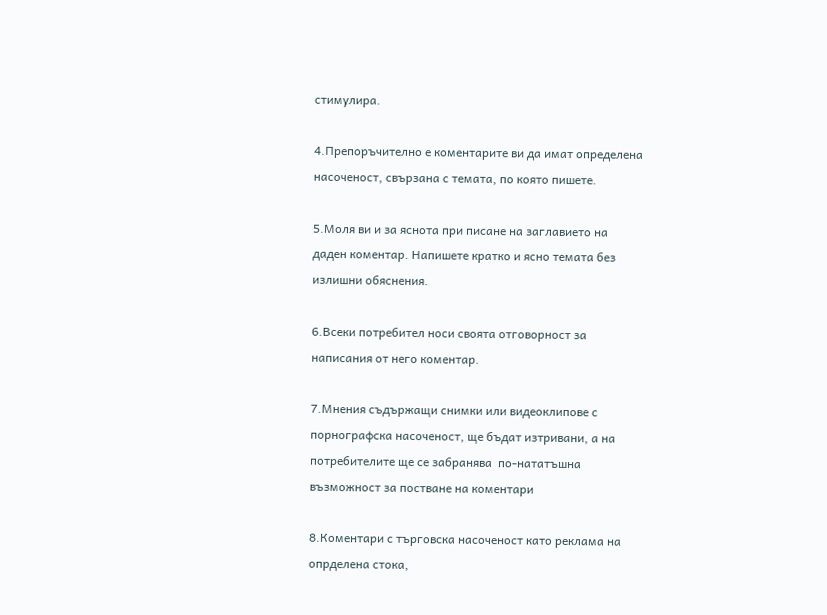стимулира.

4.Препоръчително е коментарите ви да имат определена насоченост, свързана с темата, по която пишете.

5.Моля ви и за яснота при писане на заглавието на даден коментар. Напишете кратко и ясно темата без излишни обяснения.

6.Всеки потребител носи своята отговорност за написания от него коментар.

7.Мнения съдържащи снимки или видеоклипове с порнографска насоченост, ще бъдат изтривани, а на потребителите ще се забранява  по-нататъшна възможност за постване на коментари

8.Коментари с търговска насоченост като реклама на опрделена стока,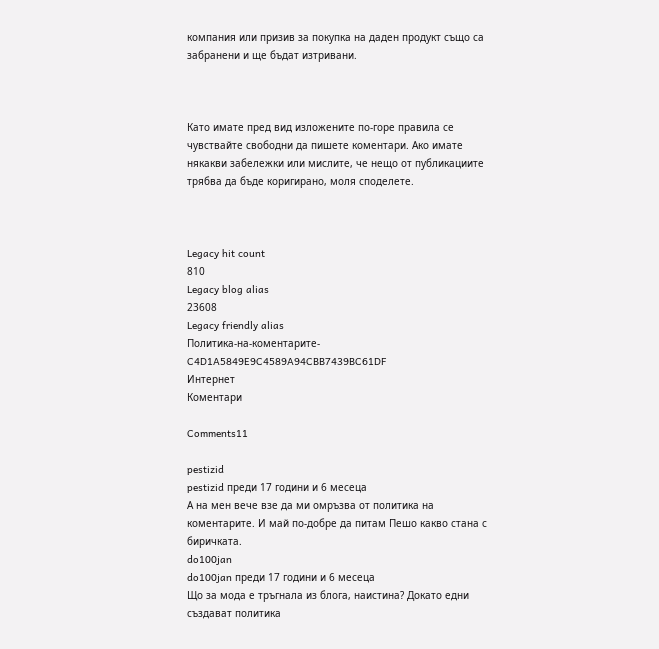компания или призив за покупка на даден продукт също са забранени и ще бъдат изтривани.



Като имате пред вид изложените по-горе правила се чувствайте свободни да пишете коментари. Ако имате някакви забележки или мислите, че нещо от публикациите трябва да бъде коригирано, моля споделете.



Legacy hit count
810
Legacy blog alias
23608
Legacy friendly alias
Политика-на-коментарите-C4D1A5849E9C4589A94CBB7439BC61DF
Интернет
Коментари

Comments11

pestizid
pestizid преди 17 години и 6 месеца
А на мен вече взе да ми омръзва от политика на коментарите. И май по-добре да питам Пешо какво стана с биричката.
do100jan
do100jan преди 17 години и 6 месеца
Що за мода е тръгнала из блога, наистина? Докато едни създават политика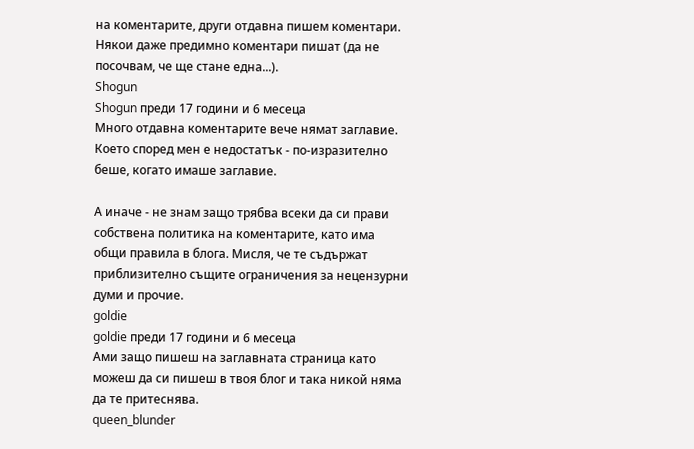на коментарите, други отдавна пишем коментари. Някои даже предимно коментари пишат (да не посочвам, че ще стане една...).
Shogun
Shogun преди 17 години и 6 месеца
Много отдавна коментарите вече нямат заглавие. Което според мен е недостатък - по-изразително беше, когато имаше заглавие.

А иначе - не знам защо трябва всеки да си прави собствена политика на коментарите, като има общи правила в блога. Мисля, че те съдържат приблизително същите ограничения за нецензурни думи и прочие.
goldie
goldie преди 17 години и 6 месеца
Ами защо пишеш на заглавната страница като можеш да си пишеш в твоя блог и така никой няма да те притеснява.
queen_blunder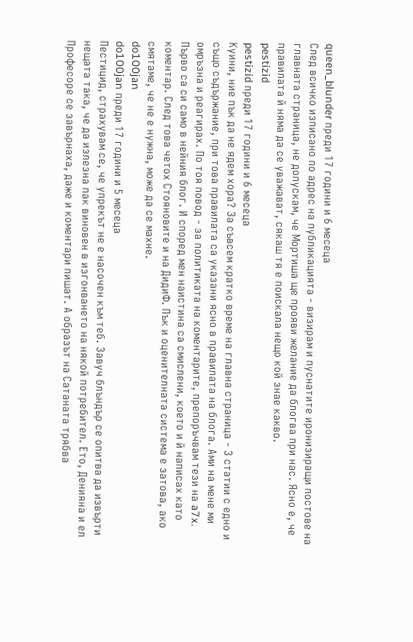queen_blunder преди 17 години и 6 месеца
След всичко изписано по адрес на публикацията - визирам и пуснатите иронизиращи постове на главната страница, не допускам, че Мортиша ще прояви желание да блогва при нас. Ясно е, че правилата й няма да се уважават, сякаш тя е поискала нещо кой знае какво.
pestizid
pestizid преди 17 години и 6 месеца
Куини, ние пък да не ядем хора? За съвсем кратко време на главна страница - 3 статии с едно и също съдържание, при това правилата са указани ясно в правилата на блога. Ами на мене ми омръзна и реагирах. По тоя повод - за политиката на коментарите, препоръчвам тези на a7x. Първо са си само в нейния блог. И според мен наистина са смислени, което и й написах като коментар. След това четох Стояновите и на ДидиФ. Пък и оценителната система е затова, ако смятаме, че не е нужна, може да се махне.
do100jan
do100jan преди 17 години и 5 месеца
Пестицид, страхувам се, че упрекът не е насочен към теб. Завуч блъндър се опитва да извърти нещата така, че да излезна пак виновен в изгонването на някой потребител. Ето, Денияна и ел Професоре се завърнаха, даже и коментари пишат. А образът на Сатаната трябва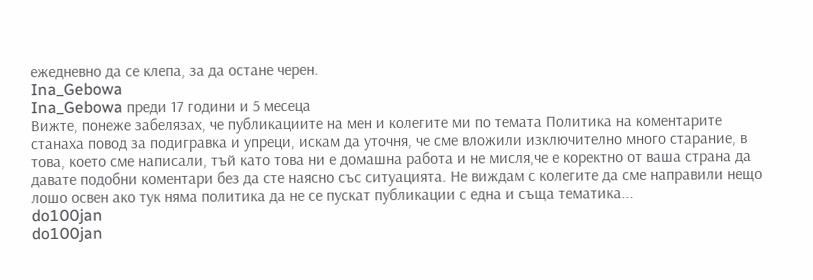ежедневно да се клепа, за да остане черен.
Ina_Gebowa
Ina_Gebowa преди 17 години и 5 месеца
Вижте, понеже забелязах, че публикациите на мен и колегите ми по темата Политика на коментарите станаха повод за подигравка и упреци, искам да уточня, че сме вложили изключително много старание, в това, което сме написали, тъй като това ни е домашна работа и не мисля,че е коректно от ваша страна да давате подобни коментари без да сте наясно със ситуацията. Не виждам с колегите да сме направили нещо лошо освен ако тук няма политика да не се пускат публикации с една и съща тематика...
do100jan
do100jan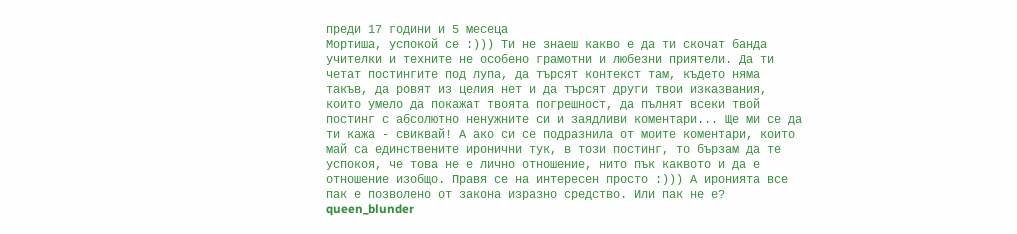преди 17 години и 5 месеца
Мортиша, успокой се :))) Ти не знаеш какво е да ти скочат банда учителки и техните не особено грамотни и любезни приятели. Да ти четат постингите под лупа, да търсят контекст там, където няма такъв, да ровят из целия нет и да търсят други твои изказвания, които умело да покажат твоята погрешност, да пълнят всеки твой постинг с абсолютно ненужните си и заядливи коментари... Ще ми се да ти кажа - свиквай! А ако си се подразнила от моите коментари, които май са единствените иронични тук, в този постинг, то бързам да те успокоя, че това не е лично отношение, нито пък каквото и да е отношение изобщо. Правя се на интересен просто :))) А иронията все пак е позволено от закона изразно средство. Или пак не е?
queen_blunder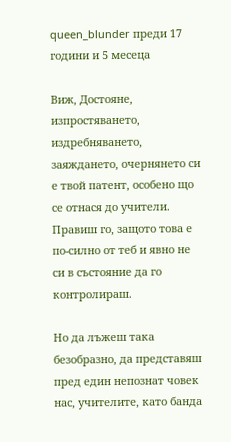queen_blunder преди 17 години и 5 месеца

Виж, Достояне, изпростяването, издребняването, заяждането, очернянето си е твой патент, особено що се отнася до учители. Правиш го, защото това е по-силно от теб и явно не си в състояние да го контролираш.

Но да лъжеш така безобразно, да представяш пред един непознат човек нас, учителите, като банда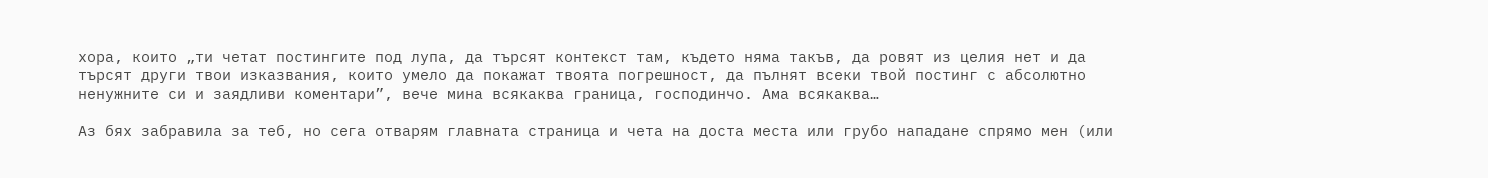хора, които „ти четат постингите под лупа, да търсят контекст там, където няма такъв, да ровят из целия нет и да търсят други твои изказвания, които умело да покажат твоята погрешност, да пълнят всеки твой постинг с абсолютно ненужните си и заядливи коментари”, вече мина всякаква граница, господинчо. Ама всякаква…

Аз бях забравила за теб, но сега отварям главната страница и чета на доста места или грубо нападане спрямо мен (или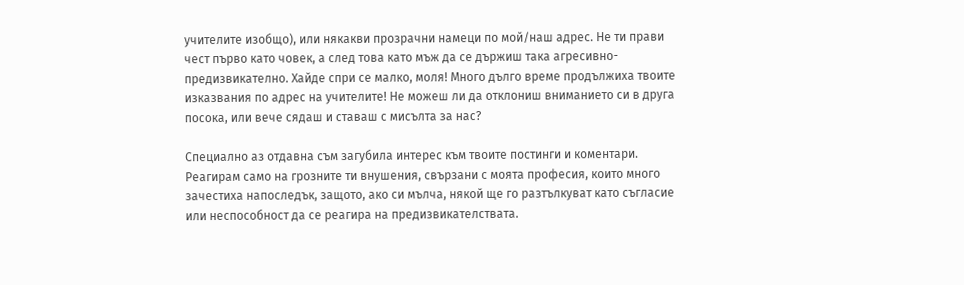учителите изобщо), или някакви прозрачни намеци по мой/наш адрес. Не ти прави чест първо като човек, а след това като мъж да се държиш така агресивно-предизвикателно. Хайде спри се малко, моля! Много дълго време продължиха твоите изказвания по адрес на учителите! Не можеш ли да отклониш вниманието си в друга посока, или вече сядаш и ставаш с мисълта за нас?

Специално аз отдавна съм загубила интерес към твоите постинги и коментари. Реагирам само на грозните ти внушения, свързани с моята професия, които много зачестиха напоследък, защото, ако си мълча, някой ще го разтълкуват като съгласие или неспособност да се реагира на предизвикателствата.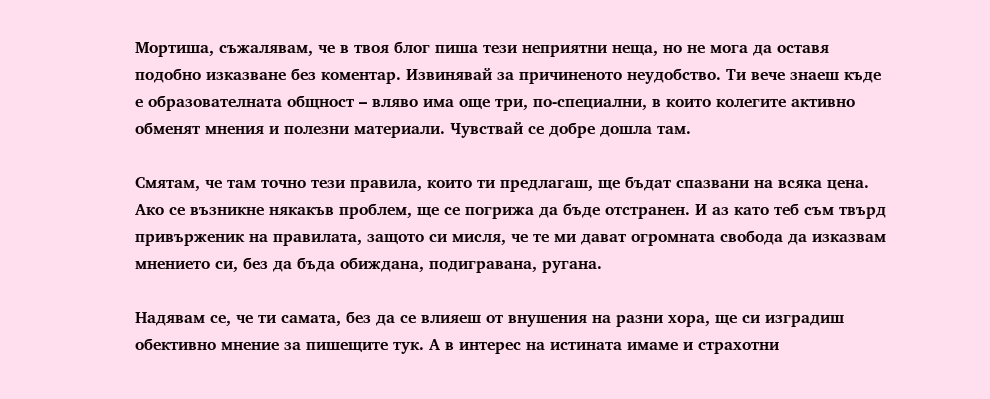Мортиша, съжалявам, че в твоя блог пиша тези неприятни неща, но не мога да оставя подобно изказване без коментар. Извинявай за причиненото неудобство. Ти вече знаеш къде е образователната общност – вляво има още три, по-специални, в които колегите активно обменят мнения и полезни материали. Чувствай се добре дошла там.

Смятам, че там точно тези правила, които ти предлагаш, ще бъдат спазвани на всяка цена. Ако се възникне някакъв проблем, ще се погрижа да бъде отстранен. И аз като теб съм твърд привърженик на правилата, защото си мисля, че те ми дават огромната свобода да изказвам мнението си, без да бъда обиждана, подигравана, ругана.

Надявам се, че ти самата, без да се влияеш от внушения на разни хора, ще си изградиш обективно мнение за пишещите тук. А в интерес на истината имаме и страхотни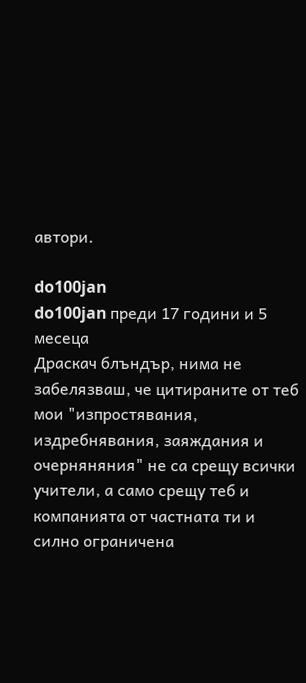автори.

do100jan
do100jan преди 17 години и 5 месеца
Драскач блъндър, нима не забелязваш, че цитираните от теб мои "изпростявания, издребнявания, заяждания и очерняняния" не са срещу всички учители, а само срещу теб и компанията от частната ти и силно ограничена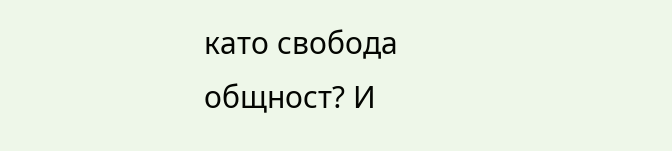като свобода общност? И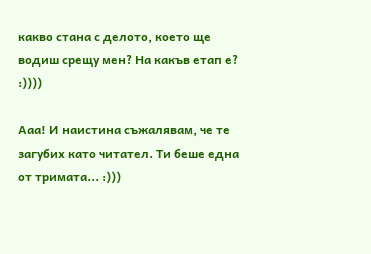какво стана с делото, което ще водиш срещу мен? На какъв етап е? :))))

Ааа! И наистина съжалявам, че те загубих като читател. Ти беше една от тримата... :)))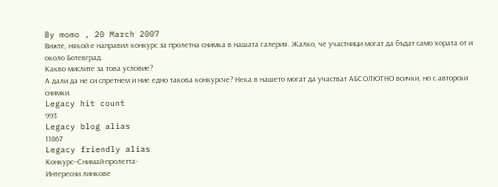By momo , 20 March 2007
Вижте, някой е направил конкурс за пролетна снимка в нашата галерия. Жалко, че участници могат да бъдат само хората от и около Ботевград.
Какво мислите за това условие?
А дали да не си спретнем и ние едно такова конкурсче? Нека в нашето могат да участват АБСОЛЮТНО всички, но с авторски снимки.
Legacy hit count
993
Legacy blog alias
11867
Legacy friendly alias
Конкурс--Снимай-пролетта-
Интересни линкове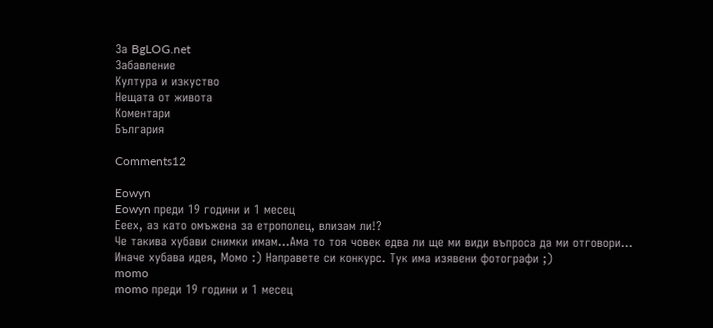За BgLOG.net
Забавление
Култура и изкуство
Нещата от живота
Коментари
България

Comments12

Eowyn
Eowyn преди 19 години и 1 месец
Ееех, аз като омъжена за етрополец, влизам ли!?
Че такива хубави снимки имам...Ама то тоя човек едва ли ще ми види въпроса да ми отговори...
Иначе хубава идея, Момо :) Направете си конкурс. Тук има изявени фотографи ;)
momo
momo преди 19 години и 1 месец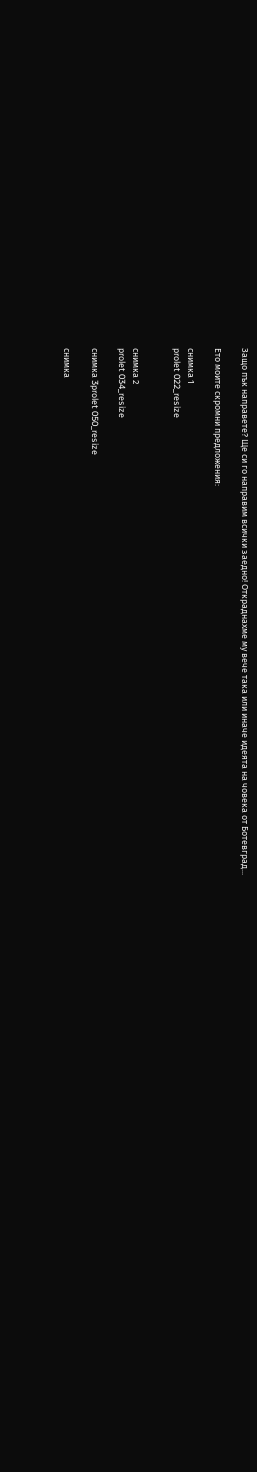Защо пък направете? Ще си го направим всички заедно! Откраднахме му вече така или иначе идеята на човека от Ботевград...

Ето моите скромни предложения:

снимка 1
prolet 022_resize


снимка 2
prolet 034_resize

снимка 3prolet 050_resize

снимка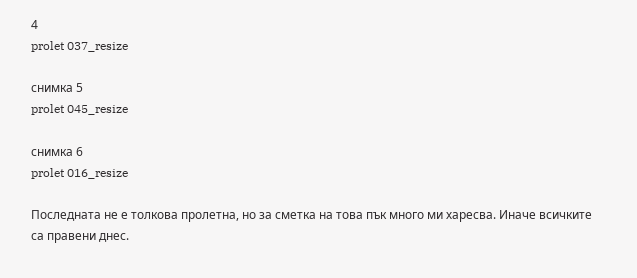4
prolet 037_resize

снимка 5
prolet 045_resize

снимка 6
prolet 016_resize

Последната не е толкова пролетна, но за сметка на това пък много ми харесва. Иначе всичките са правени днес.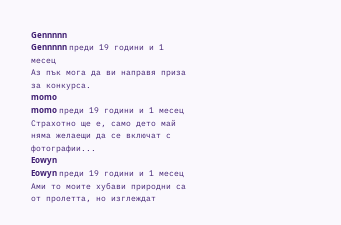Gennnnn
Gennnnn преди 19 години и 1 месец
Аз пък мога да ви направя приза за конкурса.
momo
momo преди 19 години и 1 месец
Страхотно ще е, само дето май няма желаещи да се включат с фотографии...
Eowyn
Eowyn преди 19 години и 1 месец
Ами то моите хубави природни са от пролетта, но изглеждат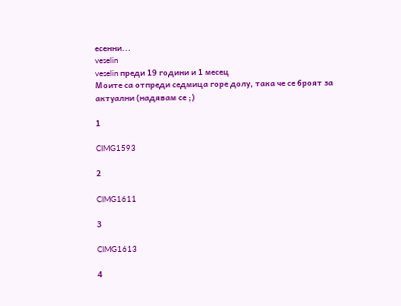есенни...
veselin
veselin преди 19 години и 1 месец
Моите са отпреди седмица горе долу, така че се броят за актуални (надявам се ;)

1

CIMG1593

2

CIMG1611

3

CIMG1613

4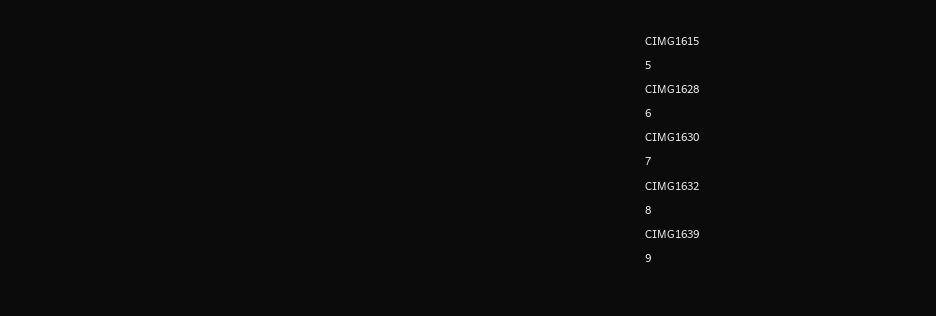CIMG1615

5

CIMG1628

6

CIMG1630

7

CIMG1632

8

CIMG1639

9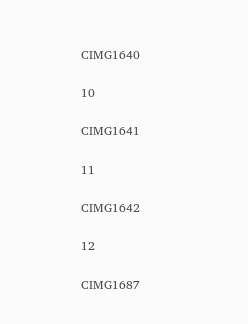CIMG1640

10

CIMG1641

11

CIMG1642

12

CIMG1687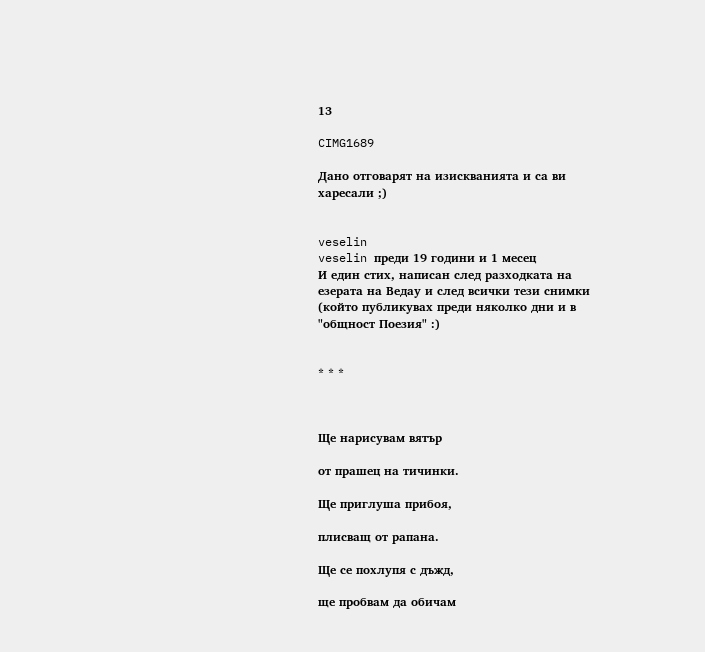13

CIMG1689

Дано отговарят на изискванията и са ви харесали ;)


veselin
veselin преди 19 години и 1 месец
И един стих, написан след разходката на езерата на Ведау и след всички тези снимки (който публикувах преди няколко дни и в "общност Поезия" :)


* * *



Ще нарисувам вятър

от прашец на тичинки.

Ще приглуша прибоя,

плисващ от рапана.

Ще се похлупя с дъжд,

ще пробвам да обичам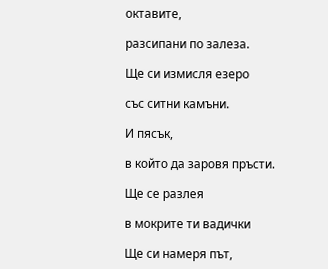октавите,

разсипани по залеза.

Ще си измисля езеро

със ситни камъни.

И пясък,

в който да заровя пръсти.

Ще се разлея

в мокрите ти вадички

Ще си намеря път,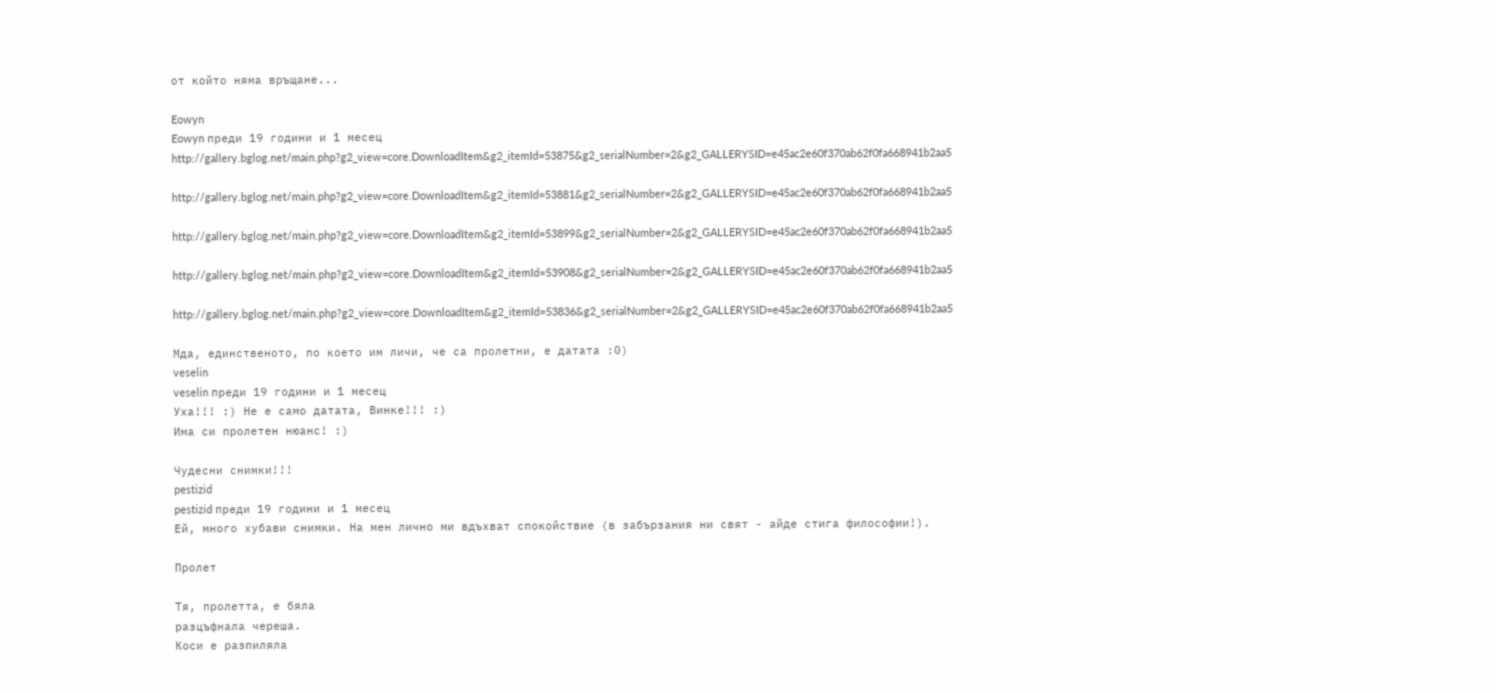от който няма връщане...

Eowyn
Eowyn преди 19 години и 1 месец
http://gallery.bglog.net/main.php?g2_view=core.DownloadItem&g2_itemId=53875&g2_serialNumber=2&g2_GALLERYSID=e45ac2e60f370ab62f0fa668941b2aa5

http://gallery.bglog.net/main.php?g2_view=core.DownloadItem&g2_itemId=53881&g2_serialNumber=2&g2_GALLERYSID=e45ac2e60f370ab62f0fa668941b2aa5

http://gallery.bglog.net/main.php?g2_view=core.DownloadItem&g2_itemId=53899&g2_serialNumber=2&g2_GALLERYSID=e45ac2e60f370ab62f0fa668941b2aa5

http://gallery.bglog.net/main.php?g2_view=core.DownloadItem&g2_itemId=53908&g2_serialNumber=2&g2_GALLERYSID=e45ac2e60f370ab62f0fa668941b2aa5

http://gallery.bglog.net/main.php?g2_view=core.DownloadItem&g2_itemId=53836&g2_serialNumber=2&g2_GALLERYSID=e45ac2e60f370ab62f0fa668941b2aa5

Мда, единственото, по което им личи, че са пролетни, е датата :0)
veselin
veselin преди 19 години и 1 месец
Уха!!! :) Не е само датата, Винке!!! :)
Има си пролетен нюанс! :)

Чудесни снимки!!!
pestizid
pestizid преди 19 години и 1 месец
Ей, много хубави снимки. На мен лично ми вдъхват спокойствие (в забързания ни свят - айде стига философии!).

Пролет

Тя, пролетта, е бяла
разцъфнала череша.
Коси е разпиляла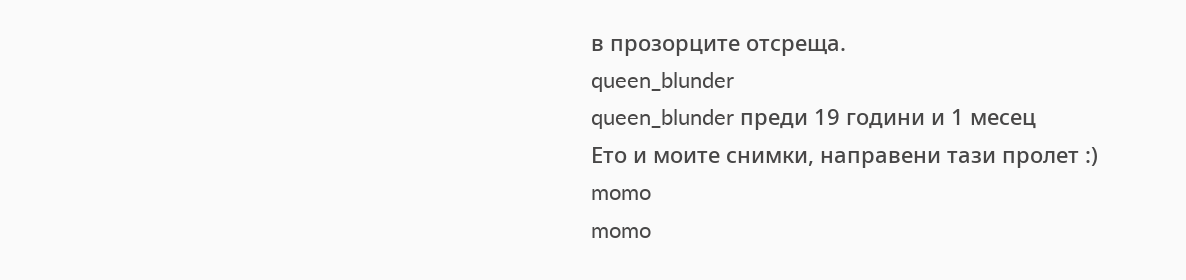в прозорците отсреща.
queen_blunder
queen_blunder преди 19 години и 1 месец
Ето и моите снимки, направени тази пролет :)
momo
momo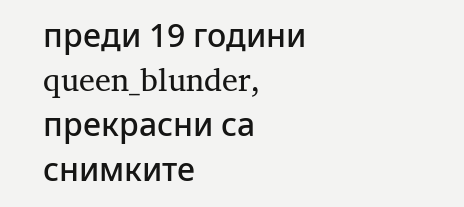преди 19 години
queen_blunder, прекрасни са снимките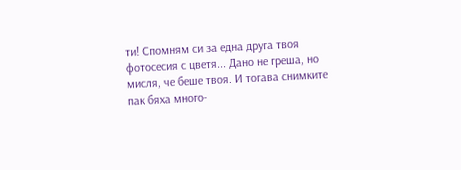ти! Спомням си за една друга твоя фотосесия с цветя... Дано не греша, но мисля, че беше твоя. И тогава снимките пак бяха много-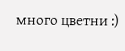много цветни :)